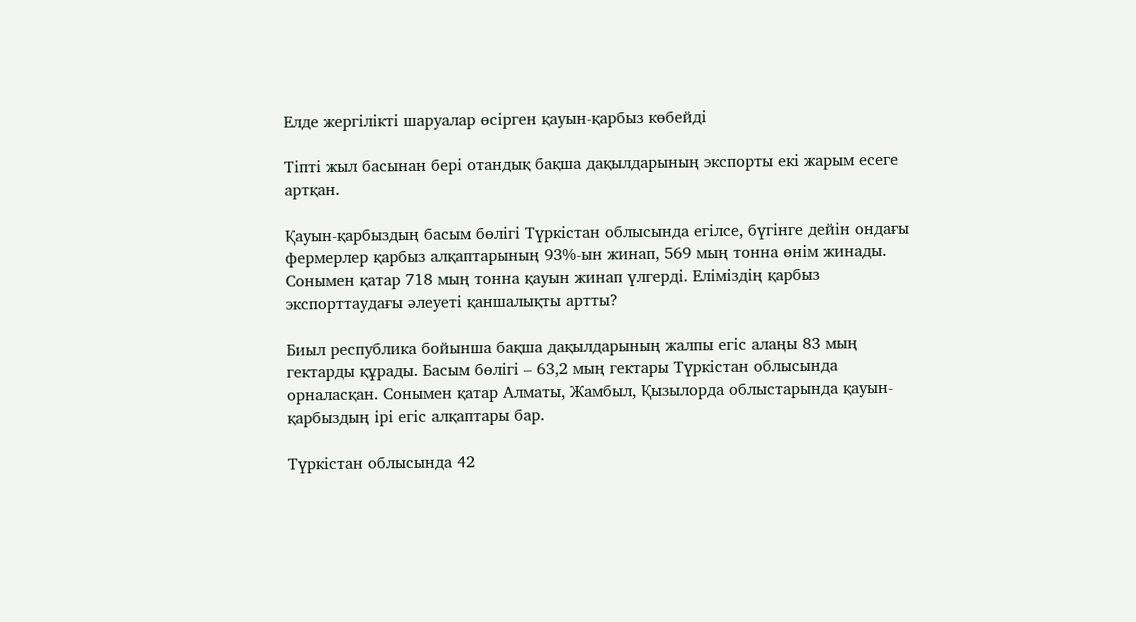Елде жергілікті шаруалар өсірген қауын-қарбыз көбейді

Тіпті жыл басынан бері отандық бақша дақылдарының экспорты екі жарым есеге артқан.

Қауын-қарбыздың басым бөлігі Түркістан облысында егілсе, бүгінге дейін ондағы фермерлер қарбыз алқаптарының 93%-ын жинап, 569 мың тонна өнім жинады. Сонымен қатар 718 мың тонна қауын жинап үлгерді. Еліміздің қарбыз экспорттаудағы әлеуеті қаншалықты артты?

Биыл республика бойынша бақша дақылдарының жалпы егіс алаңы 83 мың гектарды құрады. Басым бөлігі – 63,2 мың гектары Түркістан облысында орналасқан. Сонымен қатар Алматы, Жамбыл, Қызылорда облыстарында қауын-қарбыздың ірі егіс алқаптары бар.

Түркістан облысында 42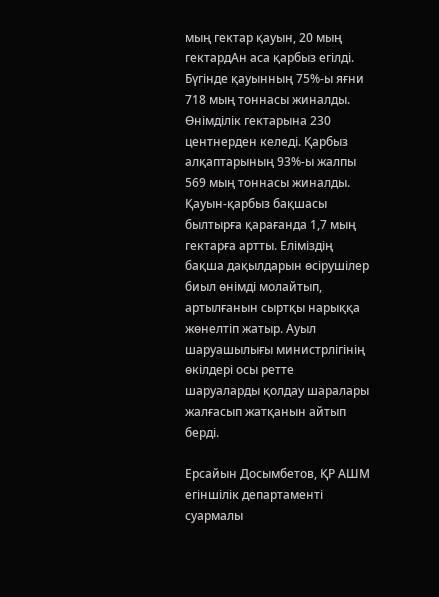мың гектар қауын, 20 мың гектардАн аса қарбыз егілді. Бүгінде қауынның 75%-ы яғни 718 мың тоннасы жиналды. Өнімділік гектарына 230 центнерден келеді. Қарбыз алқаптарының 93%-ы жалпы 569 мың тоннасы жиналды. Қауын-қарбыз бақшасы былтырға қарағанда 1,7 мың гектарға артты. Еліміздің бақша дақылдарын өсірушілер биыл өнімді молайтып, артылғанын сыртқы нарыққа жөнелтіп жатыр. Ауыл шаруашылығы министрлігінің өкілдері осы ретте шаруаларды қолдау шаралары жалғасып жатқанын айтып берді.

Ерсайын Досымбетов, ҚР АШМ егіншілік департаменті суармалы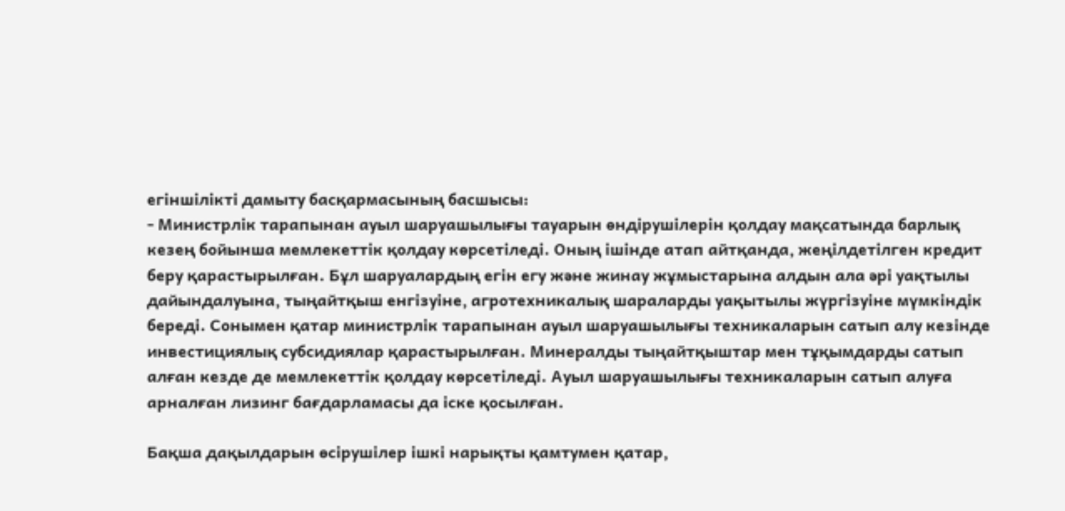егіншілікті дамыту басқармасының басшысы:
- Министрлік тарапынан ауыл шаруашылығы тауарын өндірушілерін қолдау мақсатында барлық кезең бойынша мемлекеттік қолдау көрсетіледі. Оның ішінде атап айтқанда, жеңілдетілген кредит беру қарастырылған. Бұл шаруалардың егін егу және жинау жұмыстарына алдын ала әрі уақтылы дайындалуына, тыңайтқыш енгізуіне, агротехникалық шараларды уақытылы жүргізуіне мүмкіндік береді. Сонымен қатар министрлік тарапынан ауыл шаруашылығы техникаларын сатып алу кезінде инвестициялық субсидиялар қарастырылған. Минералды тыңайтқыштар мен тұқымдарды сатып алған кезде де мемлекеттік қолдау көрсетіледі. Ауыл шаруашылығы техникаларын сатып алуға арналған лизинг бағдарламасы да іске қосылған.

Бақша дақылдарын өсірушілер ішкі нарықты қамтумен қатар,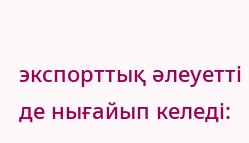экспорттық әлеуетті де нығайып келеді: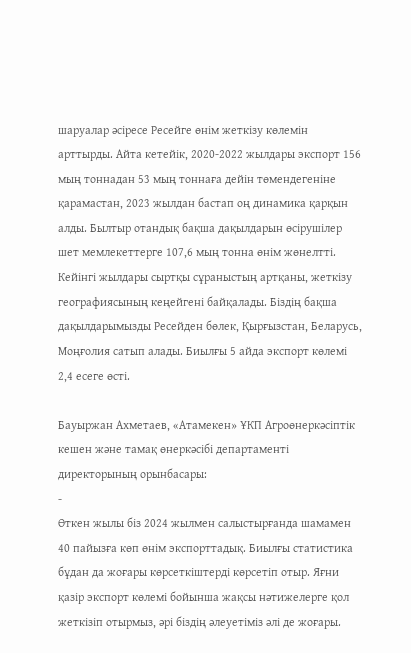шаруалар әсіресе Ресейге өнім жеткізу көлемін арттырды. Айта кетейік, 2020-2022 жылдары экспорт 156 мың тоннадан 53 мың тоннаға дейін төмендегеніне қарамастан, 2023 жылдан бастап оң динамика қарқын алды. Былтыр отандық бақша дақылдарын өсірушілер шет мемлекеттерге 107,6 мың тонна өнім жөнелтті. Кейінгі жылдары сыртқы сұраныстың артқаны, жеткізу географиясының кеңейгені байқалады. Біздің бақша дақылдарымызды Ресейден бөлек, Қырғызстан, Беларусь, Моңғолия сатып алады. Биылғы 5 айда экспорт көлемі 2,4 есеге өсті.

Бауыржан Ахметаев, «Атамекен» ҰКП Агроөнеркәсіптік кешен және тамақ өнеркәсібі департаменті директорының орынбасары:
-
Өткен жылы біз 2024 жылмен салыстырғанда шамамен 40 пайызға көп өнім экспорттадық. Биылғы статистика бұдан да жоғары көрсеткіштерді көрсетіп отыр. Яғни қазір экспорт көлемі бойынша жақсы нәтижелерге қол жеткізіп отырмыз, әрі біздің әлеуетіміз әлі де жоғары.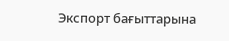Экспорт бағыттарына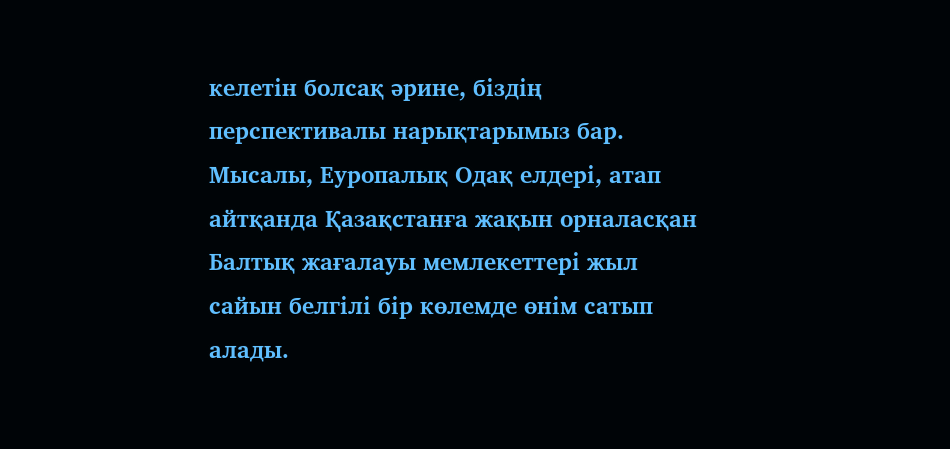келетін болсақ әрине, біздің перспективалы нарықтарымыз бар. Мысалы, Еуропалық Одақ елдері, атап айтқанда Қазақстанға жақын орналасқан Балтық жағалауы мемлекеттері жыл сайын белгілі бір көлемде өнім сатып алады.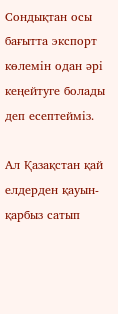Сондықтан осы бағытта экспорт көлемін одан әрі кеңейтуге болады деп есептейміз.

Ал Қазақстан қай елдерден қауын-қарбыз сатып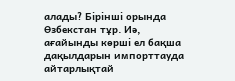алады? Бірінші орында Өзбекстан тұр. Иә, ағайынды көрші ел бақша дақылдарын импорттауда айтарлықтай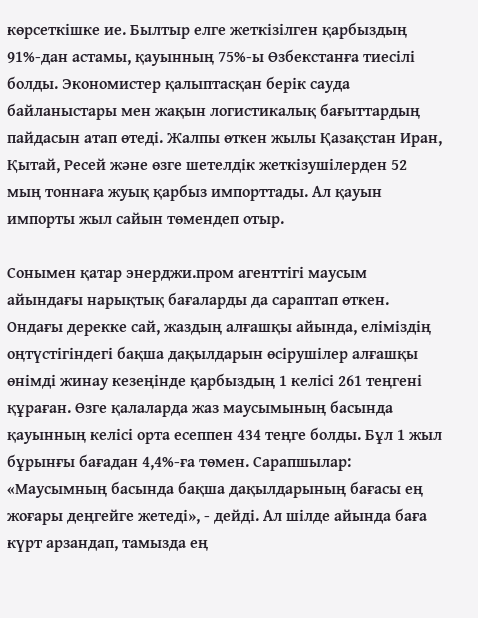көрсеткішке ие. Былтыр елге жеткізілген қарбыздың 91%-дан астамы, қауынның 75%-ы Өзбекстанға тиесілі болды. Экономистер қалыптасқан берік сауда байланыстары мен жақын логистикалық бағыттардың пайдасын атап өтеді. Жалпы өткен жылы Қазақстан Иран, Қытай, Ресей және өзге шетелдік жеткізушілерден 52 мың тоннаға жуық қарбыз импорттады. Ал қауын импорты жыл сайын төмендеп отыр.

Сонымен қатар энерджи.пром агенттігі маусым айындағы нарықтық бағаларды да сараптап өткен. Ондағы дерекке сай, жаздың алғашқы айында, еліміздің оңтүстігіндегі бақша дақылдарын өсірушілер алғашқы өнімді жинау кезеңінде қарбыздың 1 келісі 261 теңгені құраған. Өзге қалаларда жаз маусымының басында қауынның келісі орта есеппен 434 теңге болды. Бұл 1 жыл бұрынғы бағадан 4,4%-ға төмен. Сарапшылар: «Маусымның басында бақша дақылдарының бағасы ең жоғары деңгейге жетеді», - дейді. Ал шілде айында баға күрт арзандап, тамызда ең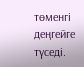төменгі деңгейге түседі.